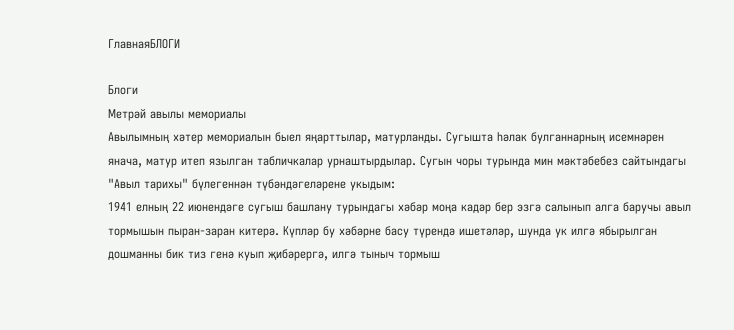ГлавнаяБЛОГИ

Блоги
Метрәй авылы мемориалы
Авылымның хәтер мемориалын быел яңарттылар, матурланды. Сугышта һәлак булганнарның исемнәрен янача, матур итеп язылган табличкалар урнаштырдылар. Сугын чоры турында мин мәктәбебез сайтындагы "Авыл тарихы" бүлегеннән түбәндәгеләрене укыдым:
1941 елның 22 июнендәге сугыш башлану турындагы хәбәр моңа кадәр бер эзгә салынып алга баручы авыл тормышын пыран-заран китерә. Күпләр бу хәбәрне басу түрендә ишетәләр, шунда ук илгә ябырылган дошманны бик тиз генә куып җибәрергә, илгә тыныч тормыш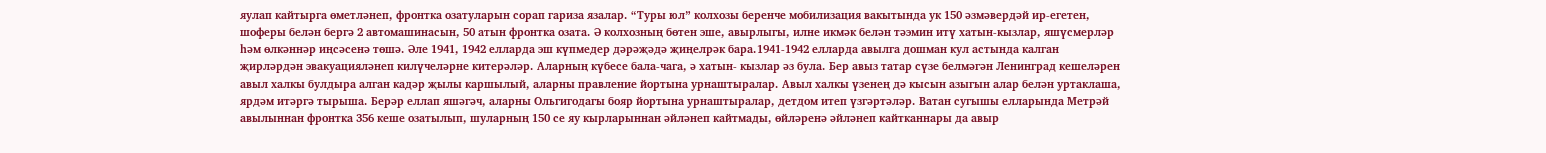яулап кайтырга өметләнеп, фронтка озатуларын сорап гариза язалар. “Туры юл” колхозы беренче мобилизация вакытында ук 150 әзмәвердәй ир-егетен, шоферы белән бергә 2 автомашинасын, 50 атын фронтка озата. Ә колхозның бөтен эше, авырлыгы, илне икмәк белән тәэмин итү хатын-кызлар, яшүсмерләр һәм өлкәннәр иңсәсенә төшә. Әле 1941, 1942 елларда эш күпмедер дәрәҗәдә җиңелрәк бара.1941-1942 елларда авылга дошман кул астында калган җирләрдән эвакуацияләнеп килүчеләрне китерәләр. Аларның күбесе бала-чага, ә хатын- кызлар әз була. Бер авыз татар сүзе белмәгән Ленинград кешеләрен авыл халкы булдыра алган кадәр җылы каршылый, аларны правление йортына урнаштыралар. Авыл халкы үзенең дә кысын азыгын алар белән уртаклаша, ярдәм итәргә тырыша. Берәр еллап яшәгәч, аларны Ольгигодагы бояр йортына урнаштыралар, детдом итеп үзгәртәләр. Ватан сугышы елларында Метрәй авылыннан фронтка 356 кеше озатылып, шуларның 150 се яу кырларыннан әйләнеп кайтмады, өйләренә әйләнеп кайтканнары да авыр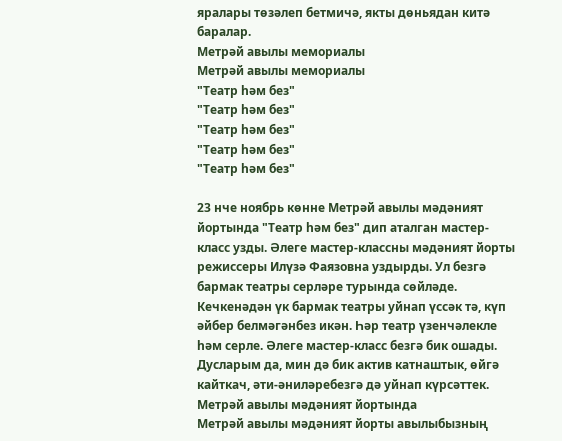яралары төзәлеп бетмичә, якты дөньядан китә баралар.
Метрәй авылы мемориалы
Метрәй авылы мемориалы
"Театр һәм без"
"Театр һәм без"
"Театр һәм без"
"Театр һәм без"
"Театр һәм без"

23 нче ноябрь көнне Метрәй авылы мәдәният йортында "Театр һәм без" дип аталган мастер-класс узды. Әлеге мастер-классны мәдәният йорты режиссеры Илүзә Фаязовна уздырды. Ул безгә бармак театры серләре турында сөйләде. Кечкенәдән үк бармак театры уйнап үссәк тә, күп әйбер белмәгәнбез икән. Һәр театр үзенчәлекле һәм серле. Әлеге мастер-класс безгә бик ошады. Дусларым да, мин дә бик актив катнаштык, өйгә кайткач, әти-әниләребезгә дә уйнап күрсәттек.
Метрәй авылы мәдәният йортында
Метрәй авылы мәдәният йорты авылыбызның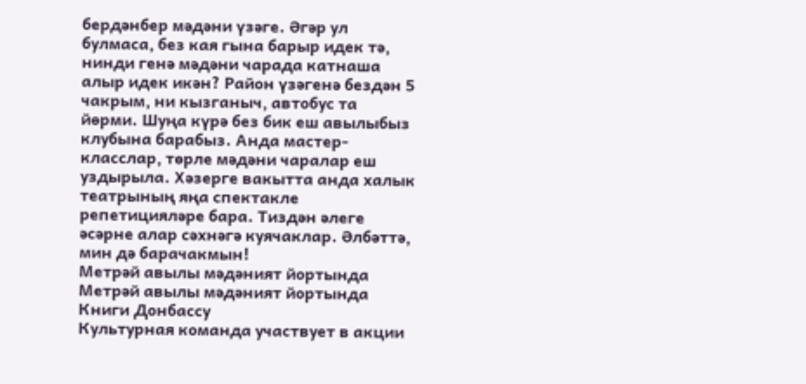бердәнбер мәдәни үзәге. Әгәр ул булмаса, без кая гына барыр идек тә, нинди генә мәдәни чарада катнаша алыр идек икән? Район үзәгенә бездән 5 чакрым, ни кызганыч, автобус та йөрми. Шуңа күрә без бик еш авылыбыз клубына барабыз. Анда мастер-класслар, төрле мәдәни чаралар еш уздырыла. Хәзерге вакытта анда халык театрының яңа спектакле репетицияләре бара. Тиздән әлеге әсәрне алар сәхнәгә куячаклар. Әлбәттә, мин дә барачакмын!
Метрәй авылы мәдәният йортында
Метрәй авылы мәдәният йортында
Книги Донбассу
Культурная команда участвует в акции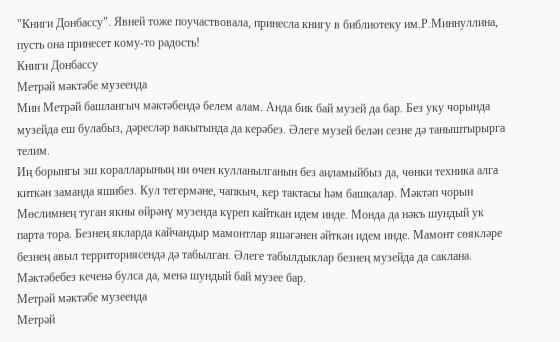"Книги Донбассу". Явней тоже поучаствовала, принесла книгу в библиотеку им.Р.Миннуллина, пусть она принесет кому-то радость!
Книги Донбассу
Метрәй мәктәбе музеенда
Мин Метрәй башлангыч мәктәбендә белем алам. Анда бик бай музей да бар. Без уку чорында музейда еш булабыз, дәресләр вакытында да керәбез. Әлеге музей белән сезне дә таныштырырга телим.
Иң борынгы эш коралларының ни өчен кулланылганын без аңламыйбыз да, чөнки техника алга киткән заманда яшибез. Кул тегермәне, чапкыч, кер тактасы һәм башкалар. Мәктәп чорын Мөслимнең туган якны өйрәнү музенда күреп кайткан идем инде. Монда да нәкъ шундый ук парта тора. Безнең якларда кайчандыр мамонтлар яшәгәнен әйткән идем инде. Мамонт сөякләре безнең авыл территориясендә дә табылган. Әлеге табылдыклар безнең музейда да саклана. Мәктәбебез кеченә булса да, менә шундый бай музее бар.
Метрәй мәктәбе музеенда
Метрәй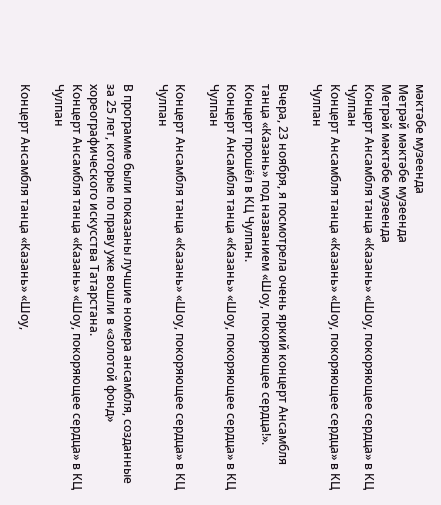мәктәбе музеенда
Метрәй мәктәбе музеенда
Метрәй мәктәбе музеенда
Концерт Ансамбля танца «Казань» «Шоу, покоряющее сердца» в КЦ Чулпан
Концерт Ансамбля танца «Казань» «Шоу, покоряющее сердца» в КЦ Чулпан

Вчера, 23 ноября, я посмотрела очень яркий концерт Ансамбля танца «Казань» под названием «Шоу, покоряющее сердца!». Концерт прошёл в КЦ Чулпан.
Концерт Ансамбля танца «Казань» «Шоу, покоряющее сердца» в КЦ Чулпан

Концерт Ансамбля танца «Казань» «Шоу, покоряющее сердца» в КЦ Чулпан

В программе были показаны лучшие номера ансамбля, созданные за 25 лет, которые по праву уже вошли в «золотой фонд» хореографического искусства Татарстана.
Концерт Ансамбля танца «Казань» «Шоу, покоряющее сердца» в КЦ Чулпан

Концерт Ансамбля танца «Казань» «Шоу,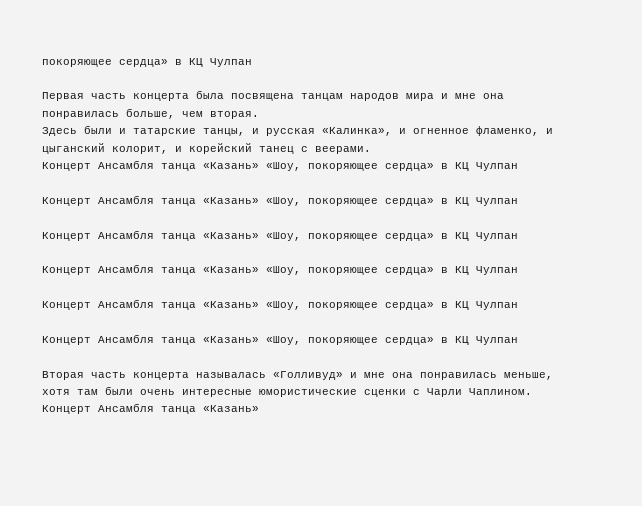покоряющее сердца» в КЦ Чулпан

Первая часть концерта была посвящена танцам народов мира и мне она понравилась больше, чем вторая.
Здесь были и татарские танцы, и русская «Калинка», и огненное фламенко, и цыганский колорит, и корейский танец с веерами.
Концерт Ансамбля танца «Казань» «Шоу, покоряющее сердца» в КЦ Чулпан

Концерт Ансамбля танца «Казань» «Шоу, покоряющее сердца» в КЦ Чулпан

Концерт Ансамбля танца «Казань» «Шоу, покоряющее сердца» в КЦ Чулпан

Концерт Ансамбля танца «Казань» «Шоу, покоряющее сердца» в КЦ Чулпан

Концерт Ансамбля танца «Казань» «Шоу, покоряющее сердца» в КЦ Чулпан

Концерт Ансамбля танца «Казань» «Шоу, покоряющее сердца» в КЦ Чулпан

Вторая часть концерта называлась «Голливуд» и мне она понравилась меньше, хотя там были очень интересные юмористические сценки с Чарли Чаплином.
Концерт Ансамбля танца «Казань»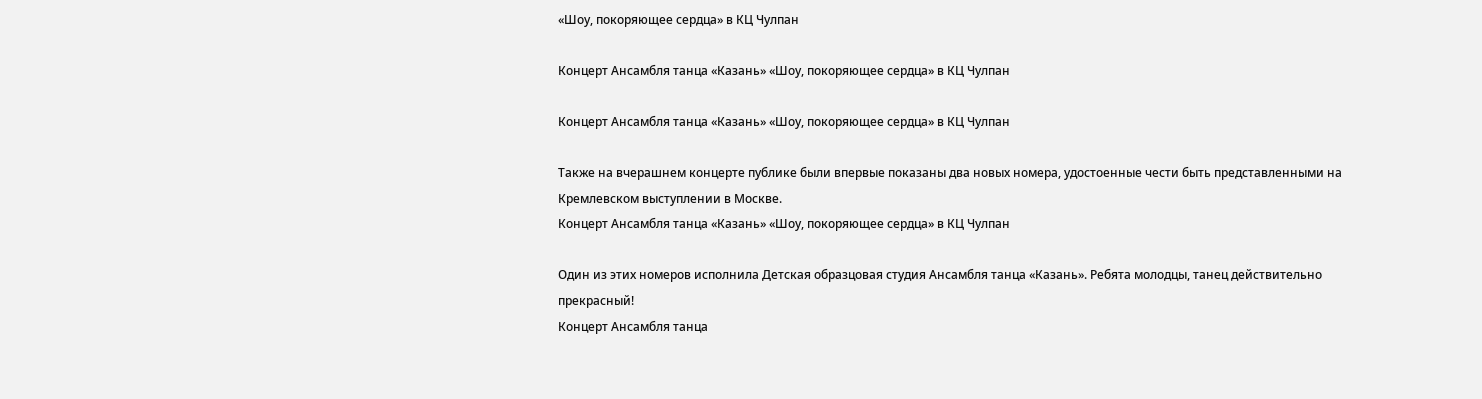«Шоу, покоряющее сердца» в КЦ Чулпан

Концерт Ансамбля танца «Казань» «Шоу, покоряющее сердца» в КЦ Чулпан

Концерт Ансамбля танца «Казань» «Шоу, покоряющее сердца» в КЦ Чулпан

Также на вчерашнем концерте публике были впервые показаны два новых номера, удостоенные чести быть представленными на Кремлевском выступлении в Москве.
Концерт Ансамбля танца «Казань» «Шоу, покоряющее сердца» в КЦ Чулпан

Один из этих номеров исполнила Детская образцовая студия Ансамбля танца «Казань». Ребята молодцы, танец действительно прекрасный!
Концерт Ансамбля танца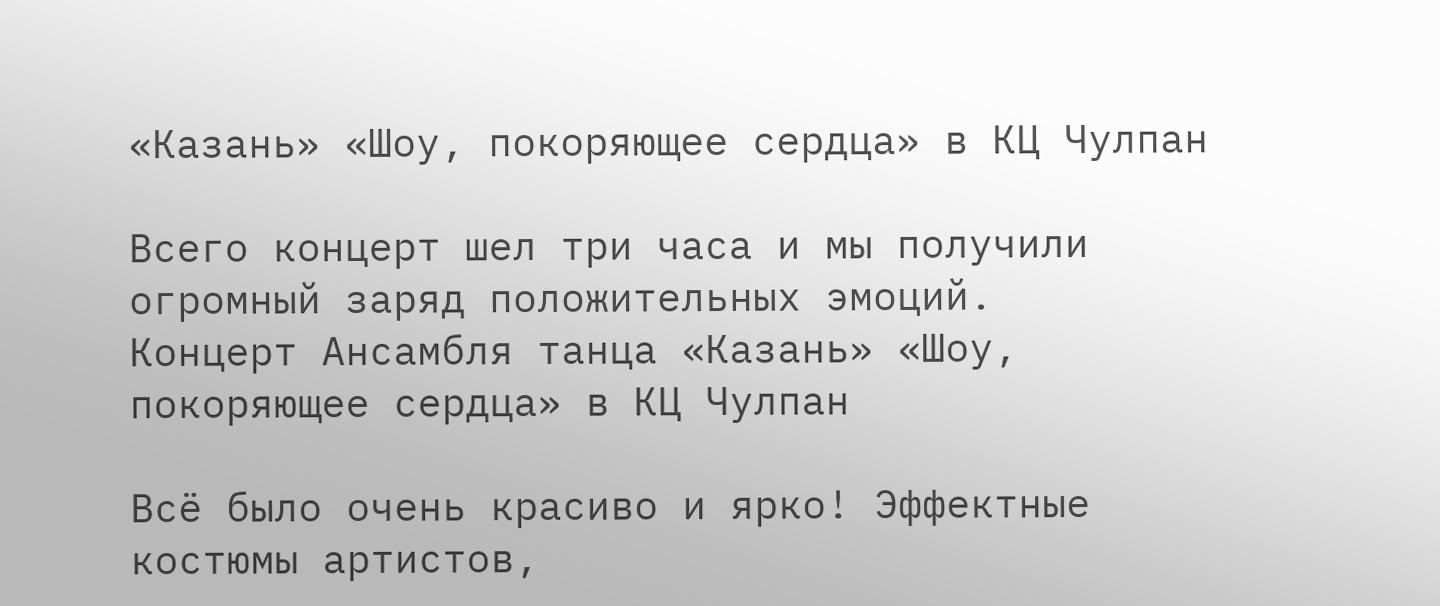«Казань» «Шоу, покоряющее сердца» в КЦ Чулпан

Всего концерт шел три часа и мы получили огромный заряд положительных эмоций.
Концерт Ансамбля танца «Казань» «Шоу, покоряющее сердца» в КЦ Чулпан

Всё было очень красиво и ярко! Эффектные костюмы артистов,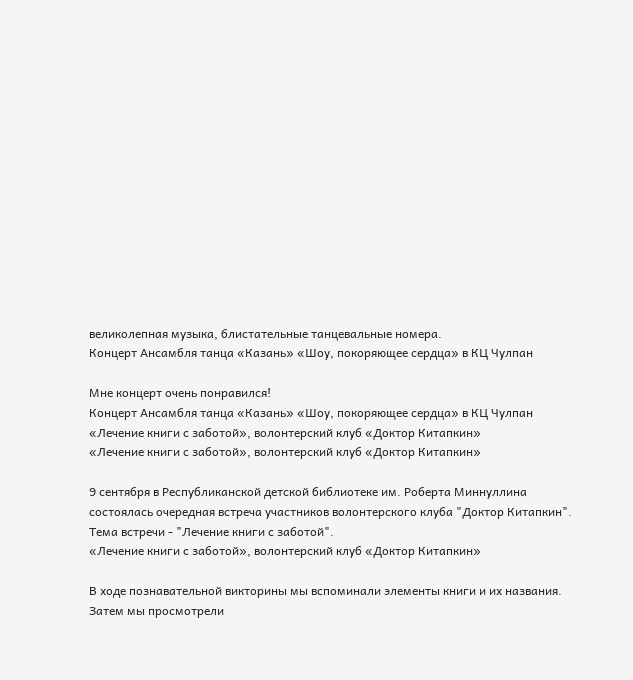великолепная музыка, блистательные танцевальные номера.
Концерт Ансамбля танца «Казань» «Шоу, покоряющее сердца» в КЦ Чулпан

Мне концерт очень понравился!
Концерт Ансамбля танца «Казань» «Шоу, покоряющее сердца» в КЦ Чулпан
«Лечение книги с заботой», волонтерский клуб «Доктор Китапкин»
«Лечение книги с заботой», волонтерский клуб «Доктор Китапкин»

9 сентября в Республиканской детской библиотеке им. Роберта Миннуллина состоялась очередная встреча участников волонтерского клуба "Доктор Китапкин".
Тема встречи - "Лечение книги с заботой".
«Лечение книги с заботой», волонтерский клуб «Доктор Китапкин»

В ходе познавательной викторины мы вспоминали элементы книги и их названия. Затем мы просмотрели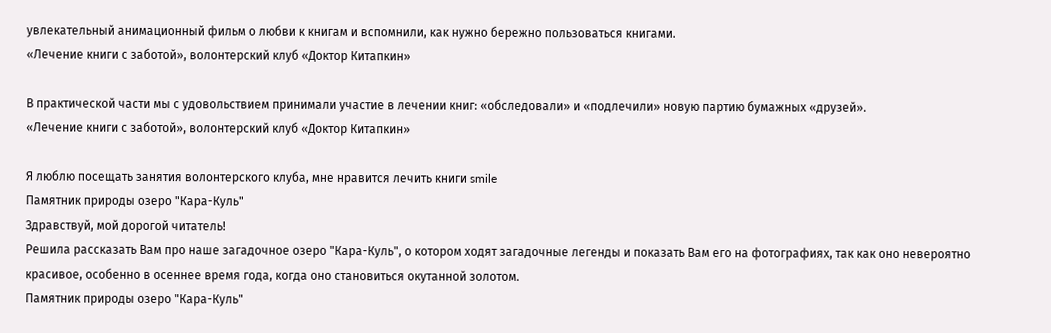увлекательный анимационный фильм о любви к книгам и вспомнили, как нужно бережно пользоваться книгами.
«Лечение книги с заботой», волонтерский клуб «Доктор Китапкин»

В практической части мы с удовольствием принимали участие в лечении книг: «обследовали» и «подлечили» новую партию бумажных «друзей».
«Лечение книги с заботой», волонтерский клуб «Доктор Китапкин»

Я люблю посещать занятия волонтерского клуба, мне нравится лечить книги smile
Памятник природы озеро "Кара-Куль"
Здравствуй, мой дорогой читатель!
Решила рассказать Вам про наше загадочное озеро "Кара-Куль", о котором ходят загадочные легенды и показать Вам его на фотографиях, так как оно невероятно красивое, особенно в осеннее время года, когда оно становиться окутанной золотом.
Памятник природы озеро "Кара-Куль"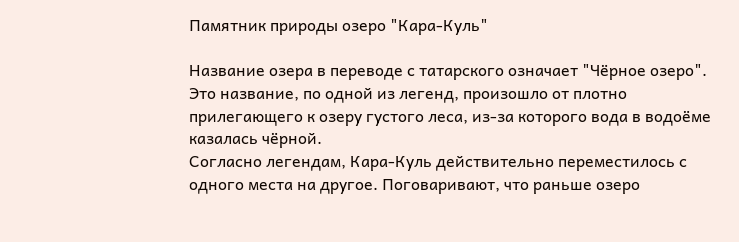Памятник природы озеро "Кара-Куль"

Название озера в переводе с татарского означает "Чёрное озеро". Это название, по одной из легенд, произошло от плотно прилегающего к озеру густого леса, из-за которого вода в водоёме казалась чёрной.
Согласно легендам, Кара-Куль действительно переместилось с одного места на другое. Поговаривают, что раньше озеро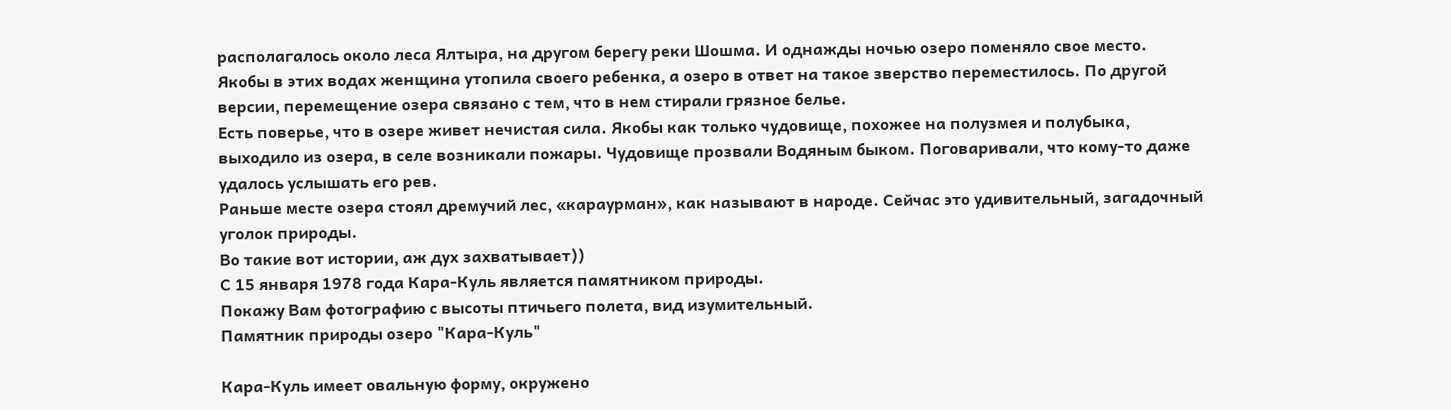располагалось около леса Ялтыра, на другом берегу реки Шошма. И однажды ночью озеро поменяло свое место. Якобы в этих водах женщина утопила своего ребенка, а озеро в ответ на такое зверство переместилось. По другой версии, перемещение озера связано с тем, что в нем стирали грязное белье.
Есть поверье, что в озере живет нечистая сила. Якобы как только чудовище, похожее на полузмея и полубыка, выходило из озера, в селе возникали пожары. Чудовище прозвали Водяным быком. Поговаривали, что кому-то даже удалось услышать его рев.
Раньше месте озера стоял дремучий лес, «караурман», как называют в народе. Сейчас это удивительный, загадочный уголок природы.
Во такие вот истории, аж дух захватывает))
С 15 января 1978 года Кара-Куль является памятником природы.
Покажу Вам фотографию с высоты птичьего полета, вид изумительный.
Памятник природы озеро "Кара-Куль"

Кара-Куль имеет овальную форму, окружено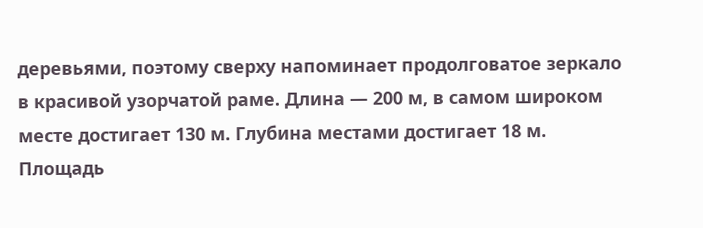деревьями, поэтому сверху напоминает продолговатое зеркало в красивой узорчатой раме. Длина — 200 м, в самом широком месте достигает 130 м. Глубина местами достигает 18 м. Площадь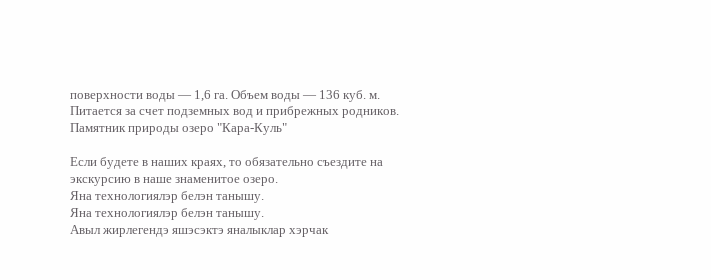поверхности воды — 1,6 га. Объем воды — 136 куб. м. Питается за счет подземных вод и прибрежных родников.
Памятник природы озеро "Кара-Куль"

Если будете в наших краях, то обязательно съездите на экскурсию в наше знаменитое озеро.
Яна технологиялэр белэн танышу.
Яна технологиялэр белэн танышу.
Авыл жирлегендэ яшэсэктэ яналыклар хэрчак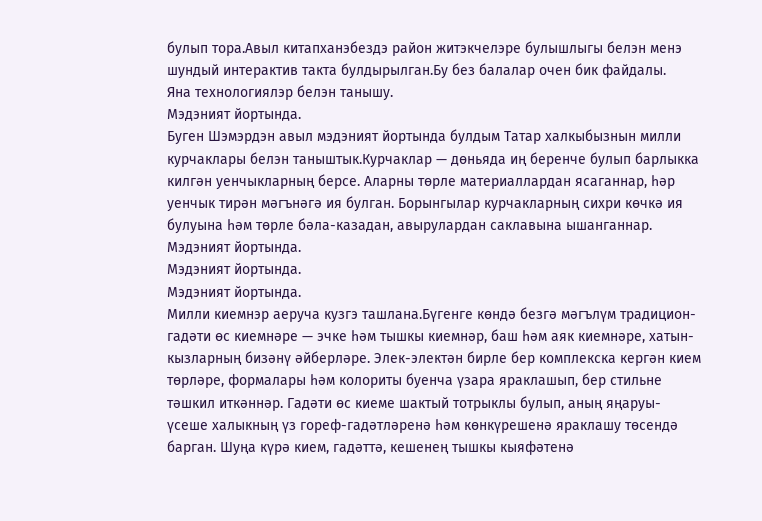булып тора.Авыл китапханэбездэ район житэкчелэре булышлыгы белэн менэ шундый интерактив такта булдырылган.Бу без балалар очен бик файдалы.
Яна технологиялэр белэн танышу.
Мэдэният йортында.
Буген Шэмэрдэн авыл мэдэният йортында булдым Татар халкыбызнын милли курчаклары белэн таныштык.Курчаклар — дөньяда иң беренче булып барлыкка килгән уенчыкларның берсе. Аларны төрле материаллардан ясаганнар, һәр уенчык тирән мәгънәгә ия булган. Борынгылар курчакларның сихри көчкә ия булуына һәм төрле бәла-казадан, авырулардан саклавына ышанганнар.
Мэдэният йортында.
Мэдэният йортында.
Мэдэният йортында.
Милли киемнэр аеруча кузгэ ташлана.Бүгенге көндә безгә мәгълүм традицион-гадәти өс киемнәре — эчке һәм тышкы киемнәр, баш һәм аяк киемнәре, хатын-кызларның бизәнү әйберләре. Элек-электән бирле бер комплекска кергән кием төрләре, формалары һәм колориты буенча үзара яраклашып, бер стильне тәшкил иткәннәр. Гадәти өс киеме шактый тотрыклы булып, аның яңаруы-үсеше халыкның үз гореф-гадәтләренә һәм көнкүрешенә яраклашу төсендә барган. Шуңа күрә кием, гадәттә, кешенең тышкы кыяфәтенә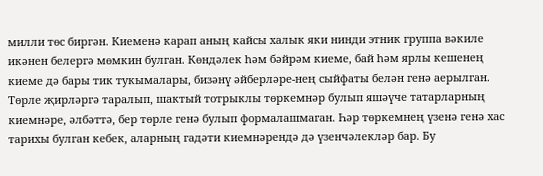милли төс биргән. Киеменә карап аның кайсы халык яки нинди этник группа вәкиле икәнен белергә мөмкин булган. Көндәлек һәм бәйрәм киеме, бай һәм ярлы кешенең киеме дә бары тик тукымалары, бизәнү әйберләре-нең сыйфаты белән генә аерылган.
Төрле җирләргә таралып, шактый тотрыклы төркемнәр булып яшәүче татарларның киемнәре, әлбәттә, бер төрле генә булып формалашмаган. Һәр төркемнең үзенә генә хас тарихы булган кебек, аларның гадәти киемнәрендә дә үзенчәлекләр бар. Бу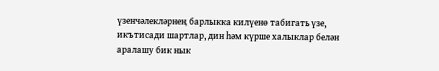үзенчәлекләрнең барлыкка килүенө табигать үзе, икътисади шартлар, дин һәм күрше халыклар белән аралашу бик нык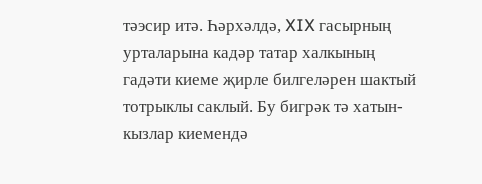тәэсир итә. Һәрхәлдә, XIX гасырның урталарына кадәр татар халкының гадәти киеме җирле билгеләрен шактый тотрыклы саклый. Бу бигрәк тә хатын-кызлар киемендә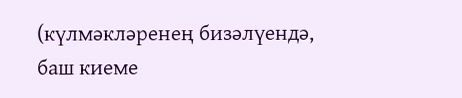(күлмәкләренең бизәлүендә, баш киеме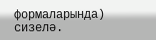формаларында) сизелә.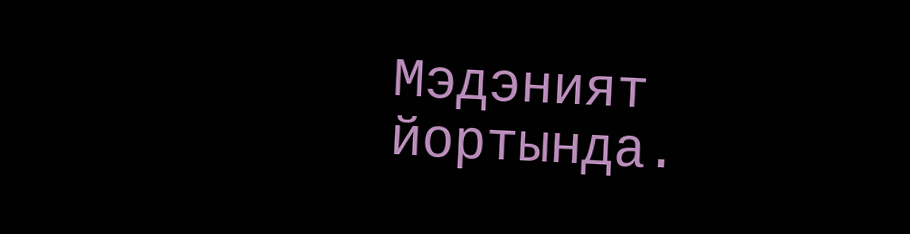Мэдэният йортында.